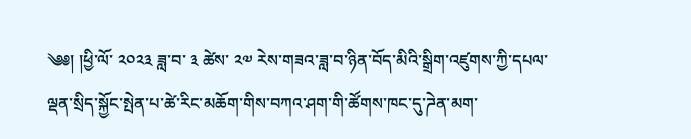༄༅། །ཕྱི་ལོ་ ༢༠༢༣ ཟླ་བ་ ༣ ཚེས་ ༢༧ རེས་གཟའ་ཟླ་བ་ཉིན་བོད་མིའི་སྒྲིག་འཛུགས་ཀྱི་དཔལ་ལྡན་སྲིད་སྐྱོང་སྤེན་པ་ཚེ་རིང་མཆོག་གིས་བཀའ་ཤག་གི་ཚོགས་ཁང་དུ་ཌེན་མག་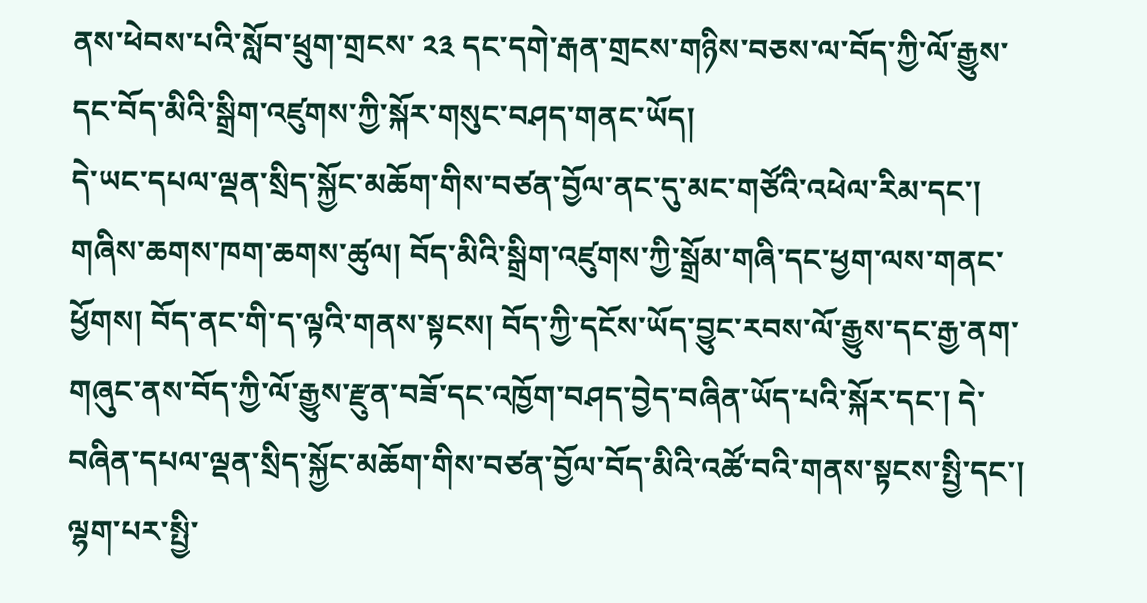ནས་ཕེབས་པའི་སློབ་ཕྲུག་གྲངས་ ༢༣ དང་དགེ་རྒན་གྲངས་གཉིས་བཅས་ལ་བོད་ཀྱི་ལོ་རྒྱུས་དང་བོད་མིའི་སྒྲིག་འཛུགས་ཀྱི་སྐོར་གསུང་བཤད་གནང་ཡོད།
དེ་ཡང་དཔལ་ལྡན་སྲིད་སྐྱོང་མཆོག་གིས་བཙན་བྱོལ་ནང་དུ་མང་གཙོའི་འཕེལ་རིམ་དང་། གཞིས་ཆགས་ཁག་ཆགས་ཚུལ། བོད་མིའི་སྒྲིག་འཛུགས་ཀྱི་སྒྲོམ་གཞི་དང་ཕྱག་ལས་གནང་ཕྱོགས། བོད་ནང་གི་ད་ལྟའི་གནས་སྟངས། བོད་ཀྱི་དངོས་ཡོད་བྱུང་རབས་ལོ་རྒྱུས་དང་རྒྱ་ནག་གཞུང་ནས་བོད་ཀྱི་ལོ་རྒྱུས་རྫུན་བཟོ་དང་འཁྱོག་བཤད་བྱེད་བཞིན་ཡོད་པའི་སྐོར་དང་། དེ་བཞིན་དཔལ་ལྡན་སྲིད་སྐྱོང་མཆོག་གིས་བཙན་བྱོལ་བོད་མིའི་འཚོ་བའི་གནས་སྟངས་སྤྱི་དང་། ལྷག་པར་སྤྱི་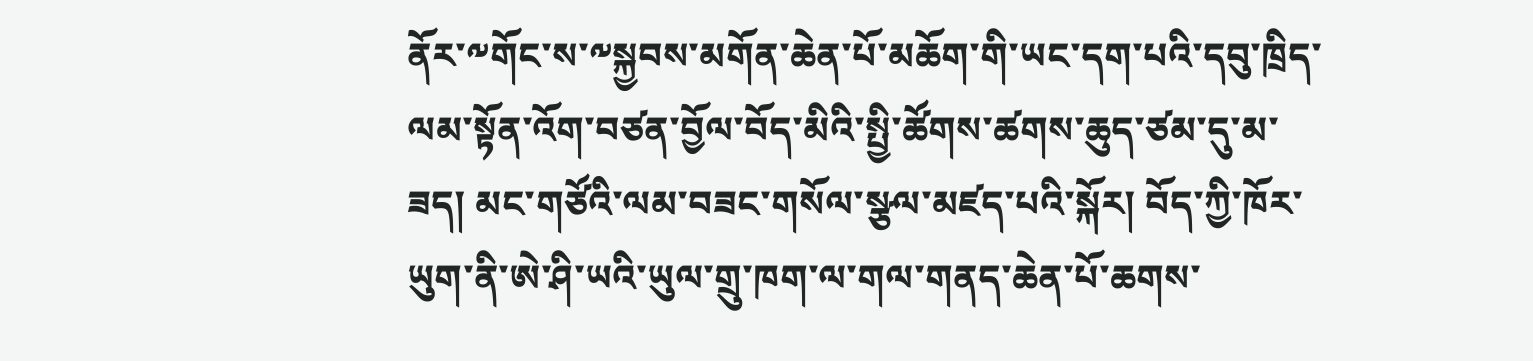ནོར་༸གོང་ས་༸སྐྱབས་མགོན་ཆེན་པོ་མཆོག་གི་ཡང་དག་པའི་དབུ་ཁྲིད་ལམ་སྟོན་འོག་བཙན་བྱོལ་བོད་མིའི་སྤྱི་ཚོགས་ཚགས་ཆུད་ཙམ་དུ་མ་ཟད། མང་གཙོའི་ལམ་བཟང་གསོལ་སྩལ་མཛད་པའི་སྐོར། བོད་ཀྱི་ཁོར་ཡུག་ནི་ཨེ་ཤི་ཡའི་ཡུལ་གྲུ་ཁག་ལ་གལ་གནད་ཆེན་པོ་ཆགས་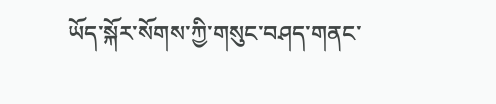ཡོད་སྐོར་སོགས་ཀྱི་གསུང་བཤད་གནང་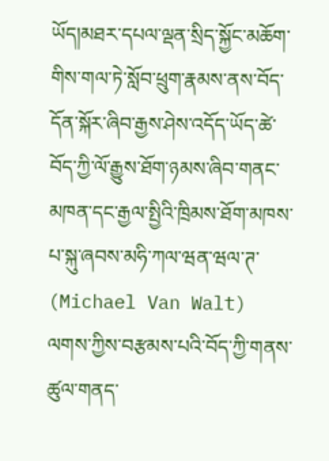ཡོད།མཐར་དཔལ་ལྡན་སྲིད་སྐྱོང་མཆོག་གིས་གལ་ཏེ་སློབ་ཕྲུག་རྣམས་ནས་བོད་དོན་སྐོར་ཞིབ་རྒྱས་ཤེས་འདོད་ཡོད་ཚེ་བོད་ཀྱི་ལོ་རྒྱུས་ཐོག་ཉམས་ཞིབ་གནང་མཁན་དང་རྒྱལ་སྤྱིའི་ཁྲིམས་ཐོག་མཁས་པ་སྐུ་ཞབས་མཧི་ཀལ་ཝན་ཝལ་ཊ་ (Michael Van Walt) ལགས་ཀྱིས་བརྩམས་པའི་བོད་ཀྱི་གནས་ཚུལ་གནད་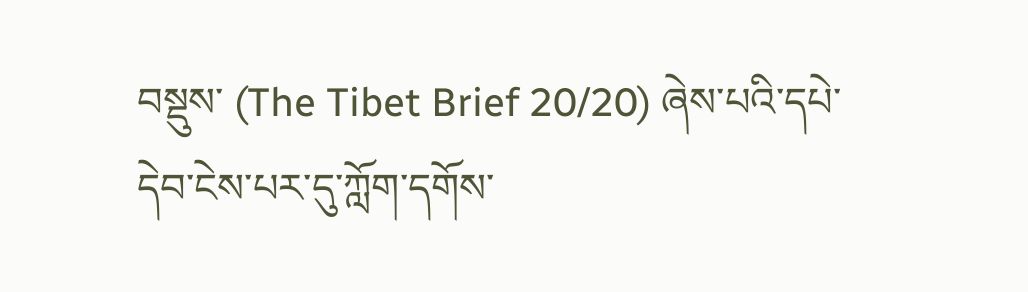བསྡུས་ (The Tibet Brief 20/20) ཞེས་པའི་དཔེ་དེབ་ངེས་པར་དུ་ཀློག་དགོས་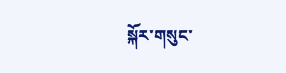སྐོར་གསུང་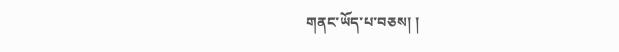གནང་ཡོད་པ་བཅས། །